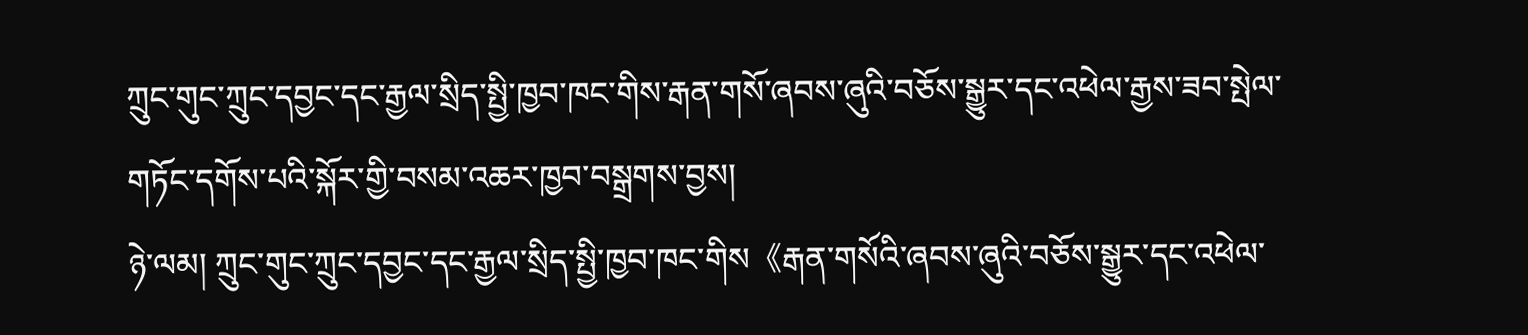ཀྲུང་གུང་ཀྲུང་དབྱང་དང་རྒྱལ་སྲིད་སྤྱི་ཁྱབ་ཁང་གིས་རྒན་གསོ་ཞབས་ཞུའི་བཅོས་སྒྱུར་དང་འཕེལ་རྒྱས་ཟབ་སྤེལ་གཏོང་དགོས་པའི་སྐོར་གྱི་བསམ་འཆར་ཁྱབ་བསྒྲགས་བྱས།
ཉེ་ལམ། ཀྲུང་གུང་ཀྲུང་དབྱང་དང་རྒྱལ་སྲིད་སྤྱི་ཁྱབ་ཁང་གིས《རྒན་གསོའི་ཞབས་ཞུའི་བཅོས་སྒྱུར་དང་འཕེལ་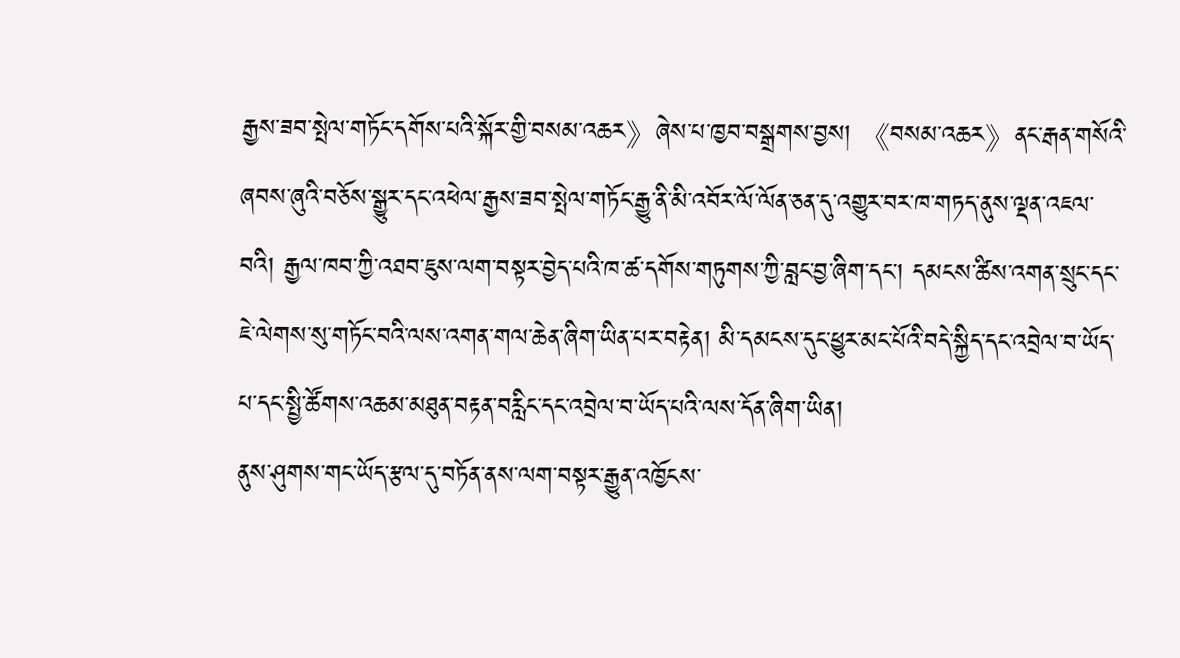རྒྱས་ཟབ་སྤེལ་གཏོང་དགོས་པའི་སྐོར་གྱི་བསམ་འཆར》ཞེས་པ་ཁྱབ་བསྒྲགས་བྱས། 《བསམ་འཆར》ནང་རྒན་གསོའི་ཞབས་ཞུའི་བཅོས་སྒྱུར་དང་འཕེལ་རྒྱས་ཟབ་སྤེལ་གཏོང་རྒྱུ་ནི་མི་འབོར་ལོ་ལོན་ཅན་དུ་འགྱུར་བར་ཁ་གཏད་ནུས་ལྡན་འཇལ་བའི། རྒྱལ་ཁབ་ཀྱི་འཐབ་ཇུས་ལག་བསྟར་བྱེད་པའི་ཁ་ཚ་དགོས་གཏུགས་ཀྱི་བླང་བྱ་ཞིག་དང་། དམངས་ཚིས་འགན་སྲུང་དང་ཇེ་ལེགས་སུ་གཏོང་བའི་ལས་འགན་གལ་ཆེན་ཞིག་ཡིན་པར་བརྟེན། མི་དམངས་དུང་ཕྱུར་མང་པོའི་བདེ་སྐྱིད་དང་འབྲེལ་བ་ཡོད་པ་དང་སྤྱི་ཚོགས་འཆམ་མཐུན་བརྟན་བརླིང་དང་འབྲེལ་བ་ཡོད་པའི་ལས་དོན་ཞིག་ཡིན།
ནུས་ཤུགས་གང་ཡོད་རྩལ་དུ་བཏོན་ནས་ལག་བསྟར་རྒྱུན་འཁྱོངས་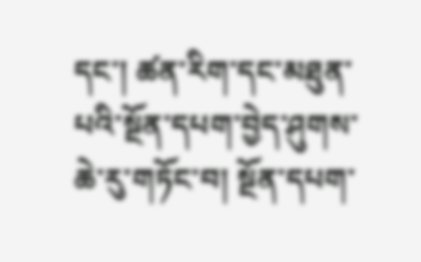དང་། ཚན་རིག་དང་མཐུན་པའི་སྔོན་དཔག་བྱེད་ཤུགས་ཆེ་རུ་གཏོང་བ། སྔོན་དཔག་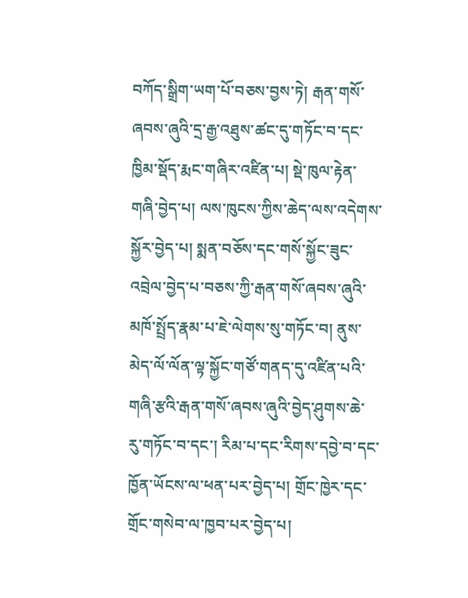བཀོད་སྒྲིག་ཡག་པོ་བཅས་བྱས་ཏེ། རྒན་གསོ་ཞབས་ཞུའི་དྲ་རྒྱ་འཐུས་ཚང་དུ་གཏོང་བ་དང་ཁྱིམ་སྡོད་རྨང་གཞིར་འཛིན་པ། སྡེ་ཁུལ་རྟེན་གཞི་བྱེད་པ། ལས་ཁུངས་ཀྱིས་ཆེད་ལས་འདེགས་སྐྱོར་བྱེད་པ། སྨན་བཅོས་དང་གསོ་སྐྱོང་ཟུང་འབྲེལ་བྱེད་པ་བཅས་ཀྱི་རྒན་གསོ་ཞབས་ཞུའི་མཁོ་སྤྲོད་རྣམ་པ་ཇེ་ལེགས་སུ་གཏོང་བ། ནུས་མེད་ལོ་ལོན་ལྟ་སྐྱོང་གཙོ་གནད་དུ་འཛིན་པའི་གཞི་རྩའི་རྒན་གསོ་ཞབས་ཞུའི་བྱེད་ཤུགས་ཆེ་རུ་གཏོང་བ་དང་། རིམ་པ་དང་རིགས་དབྱེ་བ་དང་ཁྱོན་ཡོངས་ལ་ཕན་པར་བྱེད་པ། གྲོང་ཁྱེར་དང་གྲོང་གསེབ་ལ་ཁྱབ་པར་བྱེད་པ།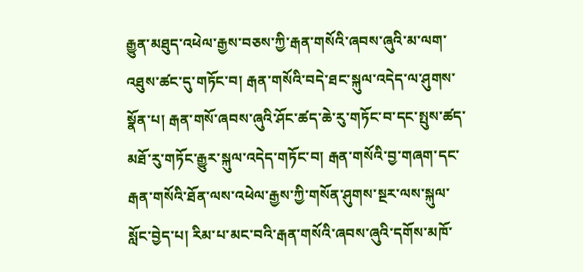རྒྱུན་མཐུད་འཕེལ་རྒྱས་བཅས་ཀྱི་རྒན་གསོའི་ཞབས་ཞུའི་མ་ལག་འཐུས་ཚང་དུ་གཏོང་བ། རྒན་གསོའི་བདེ་ཐང་སྐུལ་འདེད་ལ་ཤུགས་སྣོན་པ། རྒན་གསོ་ཞབས་ཞུའི་ཤོང་ཚད་ཆེ་རུ་གཏོང་བ་དང་སྤུས་ཚད་མཐོ་རུ་གཏོང་རྒྱུར་སྐུལ་འདེད་གཏོང་བ། རྒན་གསོའི་བྱ་གཞག་དང་རྒན་གསོའི་ཐོན་ལས་འཕེལ་རྒྱས་ཀྱི་གསོན་ཤུགས་སྔར་ལས་སྐུལ་སློང་བྱེད་པ། རིམ་པ་མང་བའི་རྒན་གསོའི་ཞབས་ཞུའི་དགོས་མཁོ་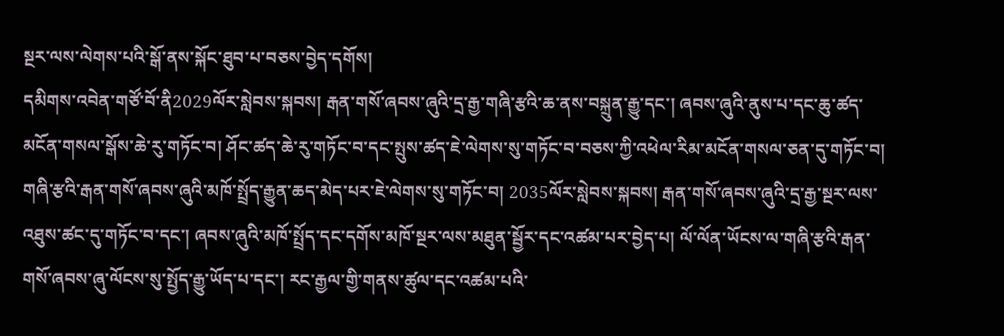སྔར་ལས་ལེགས་པའི་སྒོ་ནས་སྐོང་ཐུབ་པ་བཅས་བྱེད་དགོས།
དམིགས་འབེན་གཙོ་བོ་ནི2029ལོར་སླེབས་སྐབས། རྒན་གསོ་ཞབས་ཞུའི་དྲ་རྒྱ་གཞི་རྩའི་ཆ་ནས་བསྐྲུན་རྒྱུ་དང་། ཞབས་ཞུའི་ནུས་པ་དང་ཆུ་ཚད་མངོན་གསལ་སྒོས་ཆེ་རུ་གཏོང་བ། ཤོང་ཚད་ཆེ་རུ་གཏོང་བ་དང་སྤུས་ཚད་ཇེ་ལེགས་སུ་གཏོང་བ་བཅས་ཀྱི་འཕེལ་རིམ་མངོན་གསལ་ཅན་དུ་གཏོང་བ། གཞི་རྩའི་རྒན་གསོ་ཞབས་ཞུའི་མཁོ་སྤྲོད་རྒྱུན་ཆད་མེད་པར་ཇེ་ལེགས་སུ་གཏོང་བ། 2035ལོར་སླེབས་སྐབས། རྒན་གསོ་ཞབས་ཞུའི་དྲ་རྒྱ་སྔར་ལས་འཐུས་ཚང་དུ་གཏོང་བ་དང་། ཞབས་ཞུའི་མཁོ་སྤྲོད་དང་དགོས་མཁོ་སྔར་ལས་མཐུན་སྦྱོར་དང་འཚམ་པར་བྱེད་པ། ལོ་ལོན་ཡོངས་ལ་གཞི་རྩའི་རྒན་གསོ་ཞབས་ཞུ་ལོངས་སུ་སྤྱོད་རྒྱུ་ཡོད་པ་དང་། རང་རྒྱལ་གྱི་གནས་ཚུལ་དང་འཚམ་པའི་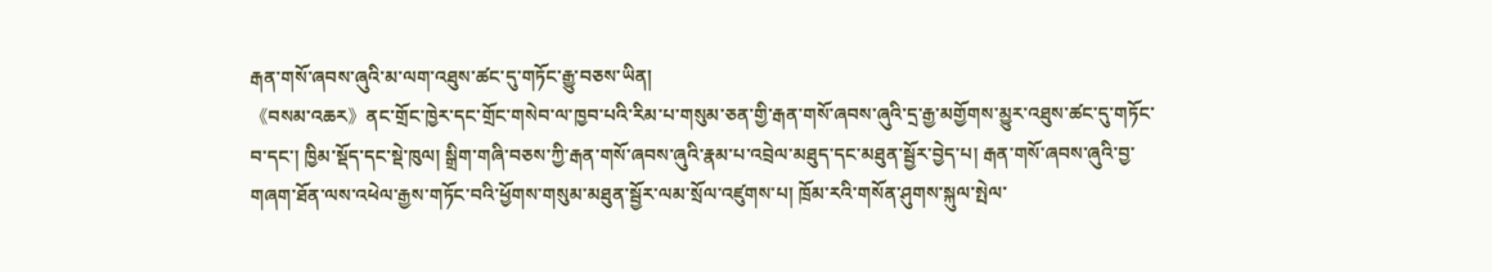རྒན་གསོ་ཞབས་ཞུའི་མ་ལག་འཐུས་ཚང་དུ་གཏོང་རྒྱུ་བཅས་ཡིན།
《བསམ་འཆར》ནང་གྲོང་ཁྱེར་དང་གྲོང་གསེབ་ལ་ཁྱབ་པའི་རིམ་པ་གསུམ་ཅན་གྱི་རྒན་གསོ་ཞབས་ཞུའི་དྲ་རྒྱ་མགྱོགས་མྱུར་འཐུས་ཚང་དུ་གཏོང་བ་དང་། ཁྱིམ་སྡོད་དང་སྡེ་ཁུལ། སྒྲིག་གཞི་བཅས་ཀྱི་རྒན་གསོ་ཞབས་ཞུའི་རྣམ་པ་འབྲེལ་མཐུད་དང་མཐུན་སྦྱོར་བྱེད་པ། རྒན་གསོ་ཞབས་ཞུའི་བྱ་གཞག་ཐོན་ལས་འཕེལ་རྒྱས་གཏོང་བའི་ཕྱོགས་གསུམ་མཐུན་སྦྱོར་ལམ་སྲོལ་འཛུགས་པ། ཁྲོམ་རའི་གསོན་ཤུགས་སྐུལ་སྤེལ་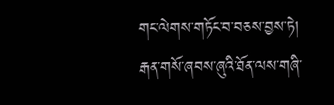གང་ལེགས་གཏོང་བ་བཅས་བྱས་ཏེ། རྒན་གསོ་ཞབས་ཞུའི་ཐོན་ལས་གཞི་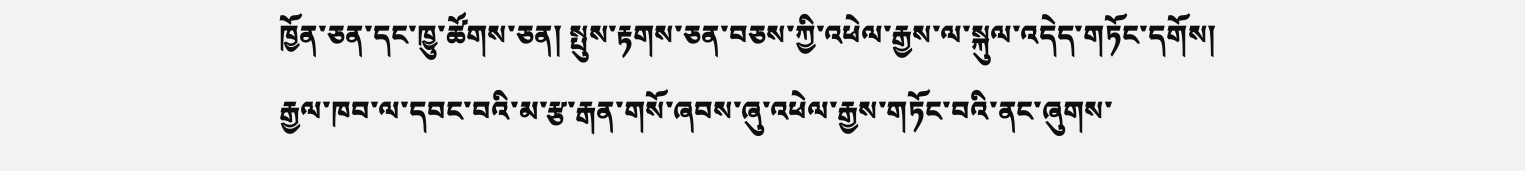ཁྱོན་ཅན་དང་ཁྱུ་ཚོགས་ཅན། སྤུས་རྟགས་ཅན་བཅས་ཀྱི་འཕེལ་རྒྱས་ལ་སྐུལ་འདེད་གཏོང་དགོས། རྒྱལ་ཁབ་ལ་དབང་བའི་མ་རྩ་རྒན་གསོ་ཞབས་ཞུ་འཕེལ་རྒྱས་གཏོང་བའི་ནང་ཞུགས་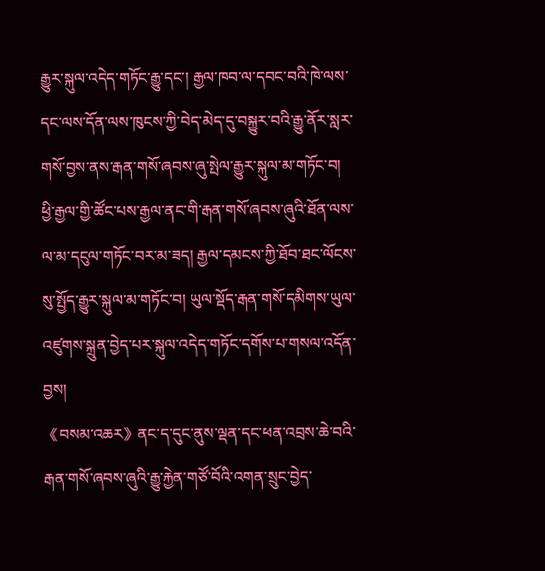རྒྱུར་སྐུལ་འདེད་གཏོང་རྒྱུ་དང་། རྒྱལ་ཁབ་ལ་དབང་བའི་ཁེ་ལས་དང་ལས་དོན་ལས་ཁུངས་ཀྱི་བེད་མེད་དུ་བསྐྱུར་བའི་རྒྱུ་ནོར་སླར་གསོ་བྱས་ནས་རྒན་གསོ་ཞབས་ཞུ་སྤེལ་རྒྱུར་སྐུལ་མ་གཏོང་བ། ཕྱི་རྒྱལ་གྱི་ཚོང་པས་རྒྱལ་ནང་གི་རྒན་གསོ་ཞབས་ཞུའི་ཐོན་ལས་ལ་མ་དངུལ་གཏོང་བར་མ་ཟད། རྒྱལ་དམངས་ཀྱི་ཐོབ་ཐང་ལོངས་སུ་སྤྱོད་རྒྱུར་སྐུལ་མ་གཏོང་བ། ཡུལ་སྡོད་རྒན་གསོ་དམིགས་ཡུལ་འཛུགས་སྐྲུན་བྱེད་པར་སྐུལ་འདེད་གཏོང་དགོས་པ་གསལ་འདོན་བྱས།
《བསམ་འཆར》ནང་ད་དུང་ནུས་ལྡན་དང་ཕན་འབྲས་ཆེ་བའི་རྒན་གསོ་ཞབས་ཞུའི་རྒྱུ་རྐྱེན་གཙོ་བོའི་འགན་སྲུང་བྱེད་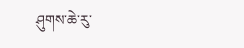ཤུགས་ཆེ་རུ་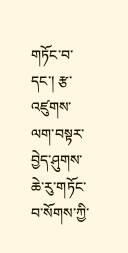གཏོང་བ་དང་། རྩ་འཛུགས་ལག་བསྟར་བྱེད་ཤུགས་ཆེ་རུ་གཏོང་བ་སོགས་ཀྱི་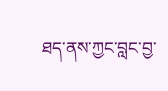ཐད་ནས་ཀྱང་བླང་བྱ་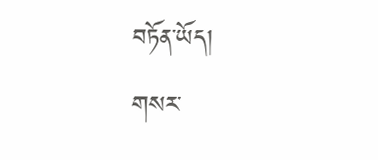བཏོན་ཡོད།
གསར་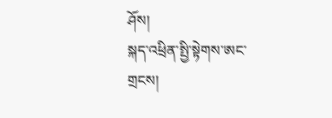ཤོས།
སྐད་འཕྲིན་སྤྱི་སྟེགས་ཨང་གྲངས།